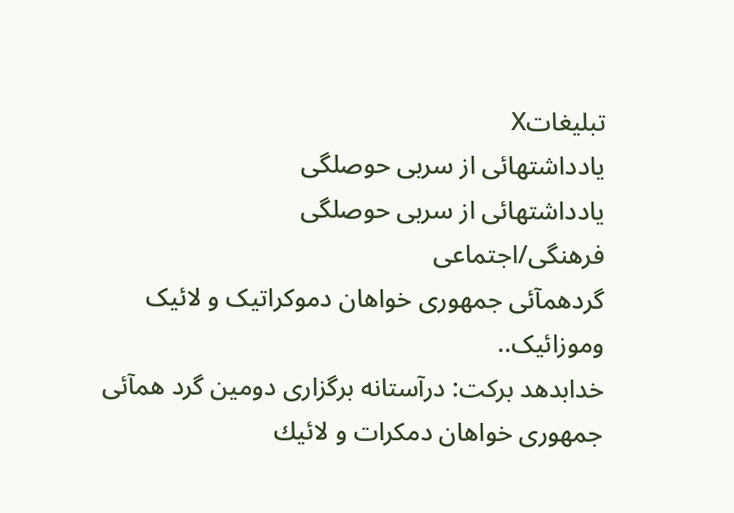تبليغاتX
یادداشتهائی از سربی حوصلگی
یادداشتهائی از سربی حوصلگی
فرهنگی/اجتماعی
گردهمآئی جمهوری خواهان دموکراتیک و لائیک وموزائیک..
خدابدهد برکت: درآستانه برگزاری دومین گرد همآئی جمهورى خواهان دمكرات و لائيك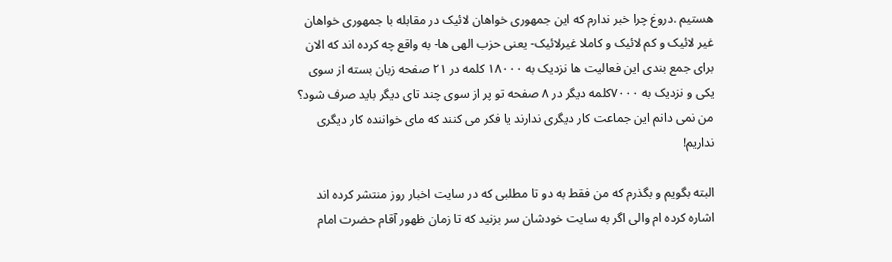هستیم .دروغ چرا خبر ندارم که این جمهوری خواهان لائیک در مقابله با جمهوری خواهان غیر لائیک و کم لائیک و کاملا غیرلائیک- یعنی حزب الهی ها- به واقع چه کرده اند که الان برای جمع بندی این فعالیت ها نزدیک به ۱۸۰۰۰ کلمه در ۲۱ صفحه زبان بسته از سوی یکی و نزدیک به ۷۰۰۰کلمه دیگر در ۸ صفحه تو پر از سوی چند تای دیگر باید صرف شود؟ من نمی دانم این جماعت کار دیگری ندارند یا فکر می کنند که مای خواننده کار دیگری نداریم!

البته بگویم و بگذرم که من فقط به دو تا مطلبی که در سایت اخبار روز منتشر کرده اند اشاره کرده ام والی اگر به سایت خودشان سر بزنید که تا زمان ظهور آقام حضرت امام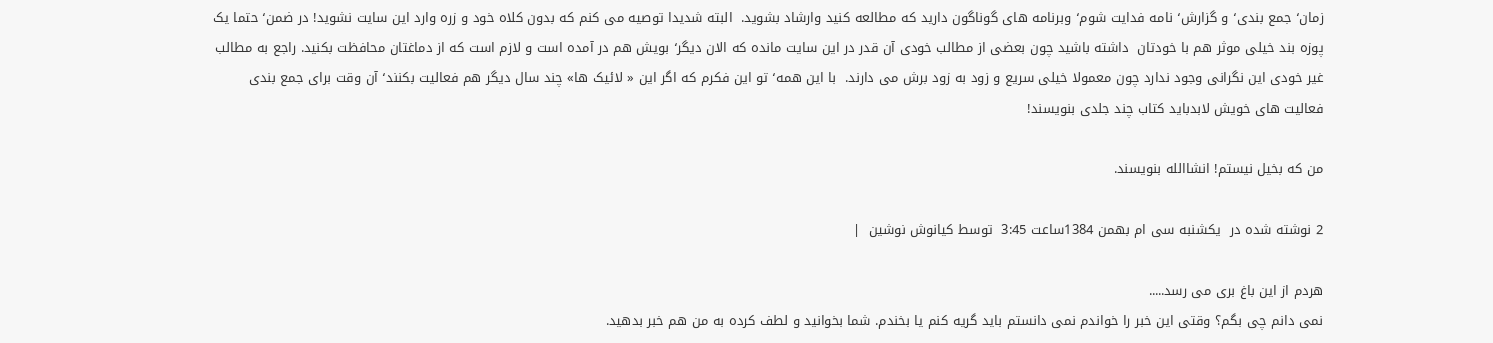زمان٬ جمع بندی٬ و گزارش٬ نامه فدایت شوم٬ وبرنامه های گوناگون دارید که مطالعه کنید وارشاد بشوید.  البته شدیدا توصیه می کنم که بدون کلاه خود و زره وارد این سایت نشوید! در ضمن٬ حتما یک پوزه بند خیلی موثر هم با خودتان  داشته باشید چون بعضی از مطالب خودی آن قدر در این سایت مانده که الان دیگر٬ بویش هم در آمده است و لازم است که از دماغتان محافظت بکنید. راجع به مطالب غیر خودی این نگرانی وجود ندارد چون معمولا خیلی سریع و زود به زود برش می دارند.  با این همه٬ تو این فکرم که اگر این « لائیک ها» چند سال دیگر هم فعالیت بکنند٬ آن وقت برای جمع بندی فعالیت های خویش لابدباید کتاب چند جلدی بنویسند!

من که بخیل نیستم! انشاالله بنویسند.

2 نوشته شده در  یکشنبه سی ام بهمن 1384ساعت 3:45  توسط کیانوش نوشین  |

هردم از این باغ بری می رسد.....
نمی دانم چی بگم؟ وقتی این خبر را خواندم نمی دانستم باید گریه کنم یا بخندم. شما بخوانید و لطف کرده به من هم خبر بدهید.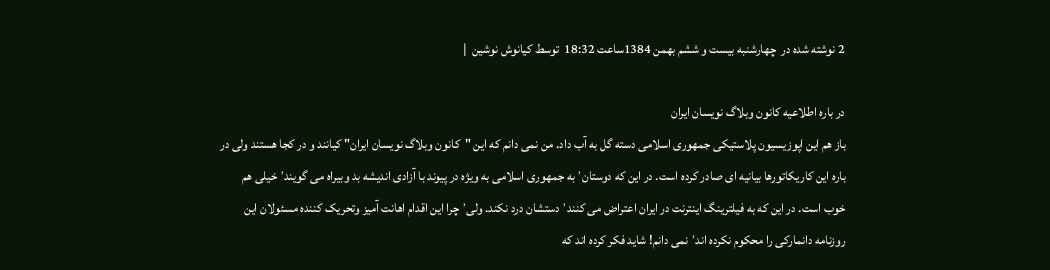2 نوشته شده در  چهارشنبه بیست و ششم بهمن 1384ساعت 18:32  توسط کیانوش نوشین  |

در باره اطلاعیه کانون وبلاگ نویسان ایران
باز هم این اپوزیسیون پلاستیکی جمهوری اسلامی دسته گل به آب داد. من نمی دانم که این "کانون وبلاگ نویسان ایران" کیانند و در کجا هستند ولی در باره این کاریکاتورها بیانیه ای صادر کرده است. در این که دوستان٬ به جمهوری اسلامی به ویژه در پیوند با آزادی اندیشه بد وبیراه می گویند٬ خیلی هم خوب است. در این که به فیلترینگ اینترنت در ایران اعتراض می کنند٬ دستشان درد نکند. ولی٬ چرا این اقدام اهانت آمیز وتحریک کننده مسئولان این روزنامه دانمارکی را محکوم نکرده اند٬ نمی دانم! شاید فکر کرده اند که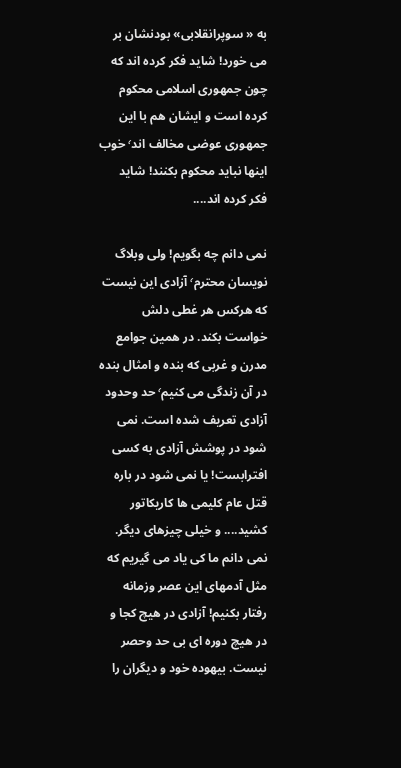به « سوپرانقلابی» بودنشان بر می خورد! شاید فکر کرده اند که چون جمهوری اسلامی محکوم کرده است و ایشان هم با این جمهوری عوضی مخالف اند٬ خوب اینها نباید محکوم بکنند! شاید فکر کرده اند....

نمی دانم چه بگویم! ولی وبلاگ نویسان محترم٬ آزادی این نیست که هرکس هر غطی دلش خواست بکند. در همین جوامع  مدرن و غربی که بنده و امثال بنده در آن زندگی می کنیم٬ حد وحدود آزادی تعریف شده است. نمی شود در پوشش آزادی به کسی افترابست! یا نمی شود در باره قتل عام کلیمی ها کاریکاتور کشید.... و خیلی چیزهای دیگر. نمی دانم ما کی یاد می گیریم که مثل آدمهای این عصر وزمانه رفتار بکنیم! آزادی در هیچ کجا و در هیچ دوره ای بی حد وحصر نیست. بیهوده خود و دیگران را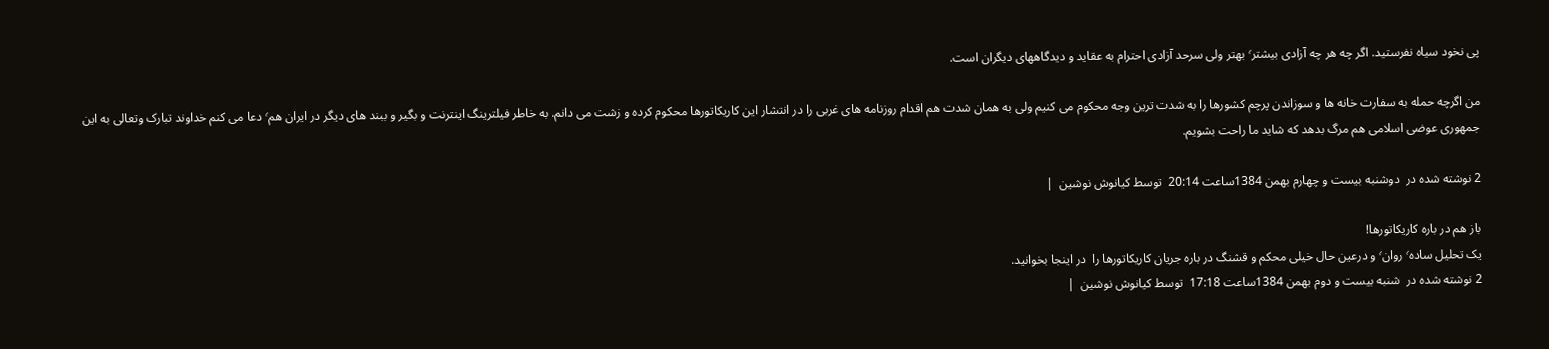پی نخود سیاه نفرستید. اگر چه هر چه آزادی بیشتر٬ بهتر ولی سرحد آزادی احترام به عقاید و دیدگاههای دیگران است.

من اگرچه حمله به سفارت خانه ها و سوزاندن پرچم کشورها را به شدت ترین وجه محکوم می کنیم ولی به همان شدت هم اقدام روزنامه های غربی را در انتشار این کاریکاتورها محکوم کرده و زشت می دانم. به خاطر فیلترینگ اینترنت و بگیر و ببند های دیگر در ایران هم٬ دعا می کنم خداوند تبارک وتعالی به این جمهوری عوضی اسلامی هم مرگ بدهد که شاید ما راحت بشویم.

2 نوشته شده در  دوشنبه بیست و چهارم بهمن 1384ساعت 20:14  توسط کیانوش نوشین  |

باز هم در باره کاریکاتورها!
یک تحلیل ساده٬ روان٬ و درعین حال خیلی محکم و قشنگ در باره جریان کاریکاتورها را  در اینجا بخوانید.
2 نوشته شده در  شنبه بیست و دوم بهمن 1384ساعت 17:18  توسط کیانوش نوشین  |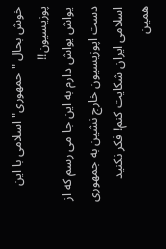خوش بحال " حمهوری" اسلامی با این پوزیسیون!!
یواش یواش دارم به این جا می رسم که از دست اپوزیسیون خارج نشین به جمهوری اسلامی ایران شکایت کنم! فکر نکنید همین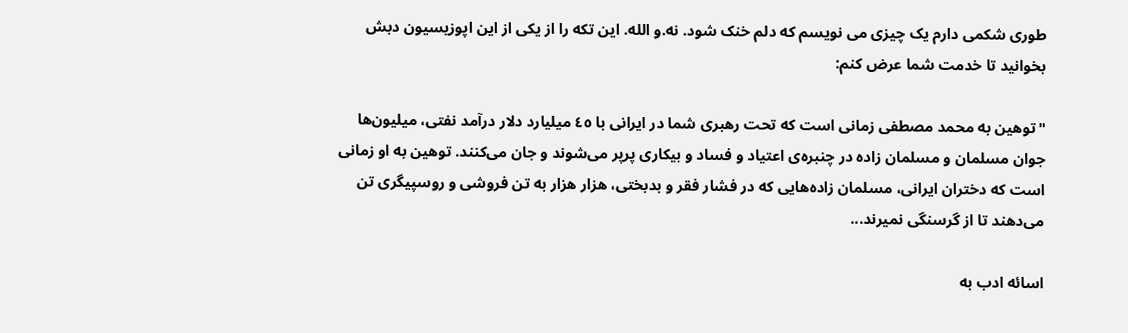طوری شکمی دارم یک چیزی می نویسم که دلم خنک شود. نه.و الله. این تکه را از یکی از این اپوزیسیون دبش بخوانید تا خدمت شما عرض کنم:

"توهین به محمد مصطفی زمانی است که تحت رهبری شما در ایرانی با ٤٥ میلیارد دلار درآمد نفتی، میلیون‌ها جوان مسلمان و مسلمان زاده در چنبره‌ی اعتیاد و فساد و بیکاری پرپر می‌شوند و جان می‌کنند. توهین به او زمانی است که دختران ایرانی، مسلمان زاده‌هایی که در فشار فقر و بدبختی، هزار هزار به تن فروشی و روسپیگری تن می‌دهند تا از گرسنگی نمیرند...

اسائه ادب به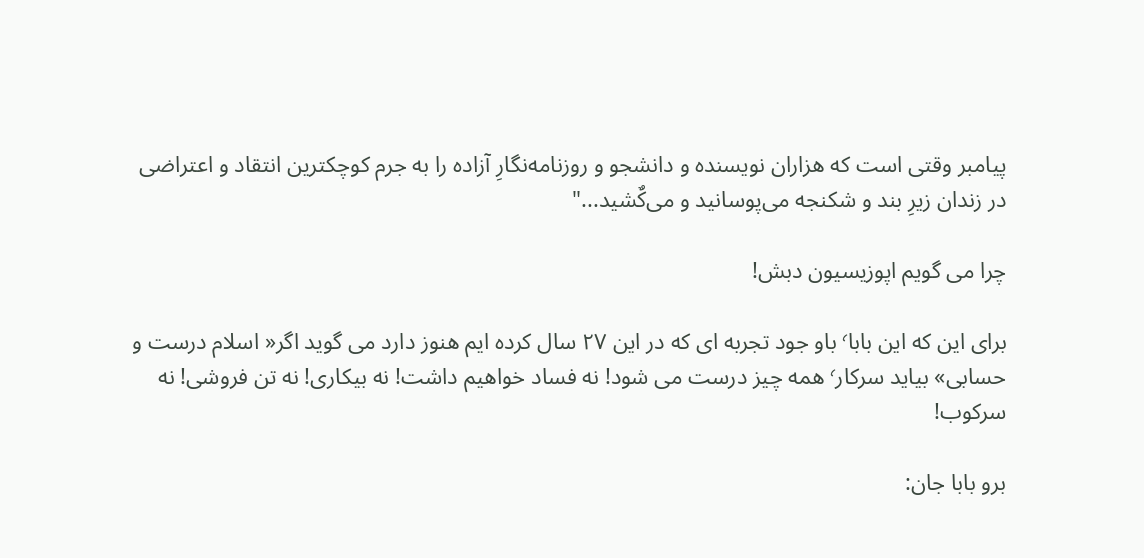پیامبر وقتی است که هزاران نویسنده و دانشجو و روزنامه‌نگارِ آزاده را به جرم کوچکترین انتقاد و اعتراضی در زندان زیرِ بند و شکنجه می‌پوسانید و می‌کٌشید..."

چرا می گویم اپوزیسیون دبش!

برای این که این بابا٬ باو جود تجربه ای که در این ۲۷ سال کرده ایم هنوز دارد می گوید اگر« اسلام درست و حسابی» بیاید سرکار٬ همه چیز درست می شود! نه فساد خواهیم داشت! نه بیکاری! نه تن فروشی! نه سرکوب!

برو بابا جان: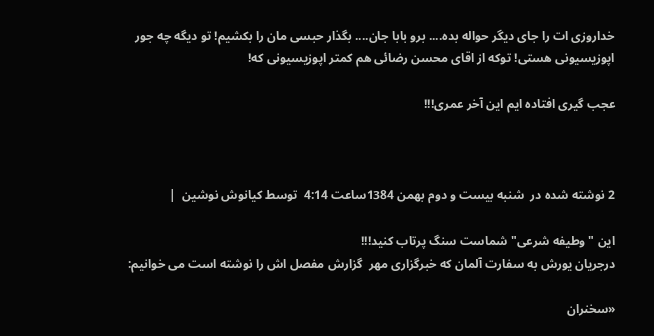خداروزی ات را جای دیگر حواله بده.... برو بابا جان.... بگذار حبسی مان را بکشیم! تو دیگه چه جور اپوزیسیونی هستی! توکه از اقای محسن رضائی هم کمتر اپوزیسیونی که!

عجب گیری افتاده ایم این آخر عمری!!!



2 نوشته شده در  شنبه بیست و دوم بهمن 1384ساعت 4:14  توسط کیانوش نوشین  |

این " وطیفه شرعی" شماست سنگ پرتاب کنید!!!
درجریان یورش به سفارت آلمان که خبرگزاری مهر  گزارش مفصل اش را نوشته است می خوانیم:

«سخنران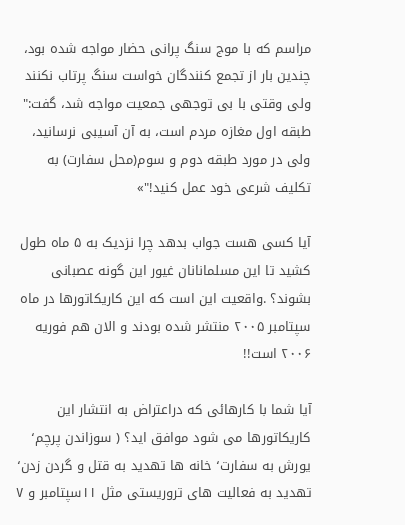مراسم که با موج سنگ پرانی حضار مواجه شده بود، چندین بار از تجمع کنندگان خواست سنگ پرتاب نکنند ولی وقتی با بی توجهی جمعیت مواجه شد، گفت:" طبقه اول مغازه مردم است، به آن آسیبی نرسانید، ولی در مورد طبقه دوم و سوم(محل سفارت) به تکلیف شرعی خود عمل کنید!"»

آیا کسی هست جواب بدهد چرا نزدیک به ۵ ماه طول کشید تا این مسلمانانان غیور این گونه عصبانی بشوند؟ .واقعیت این است که این کاریکاتورها در ماه سپتامبر ۲۰۰۵ منتشر شده بودند و الان هم فوریه ۲۰۰۶ است!!

آیا شما با کارهائی که دراعتراض به انتشار این کاریکاتورها می شود موافق اید؟ ( سوزاندن پرچم٬ یورش به سفارت٬ خانه ها تهدید به قتل و گردن زدن٬ تهدید به فعالیت های تروریستی مثل ۱۱سپتامبر و ۷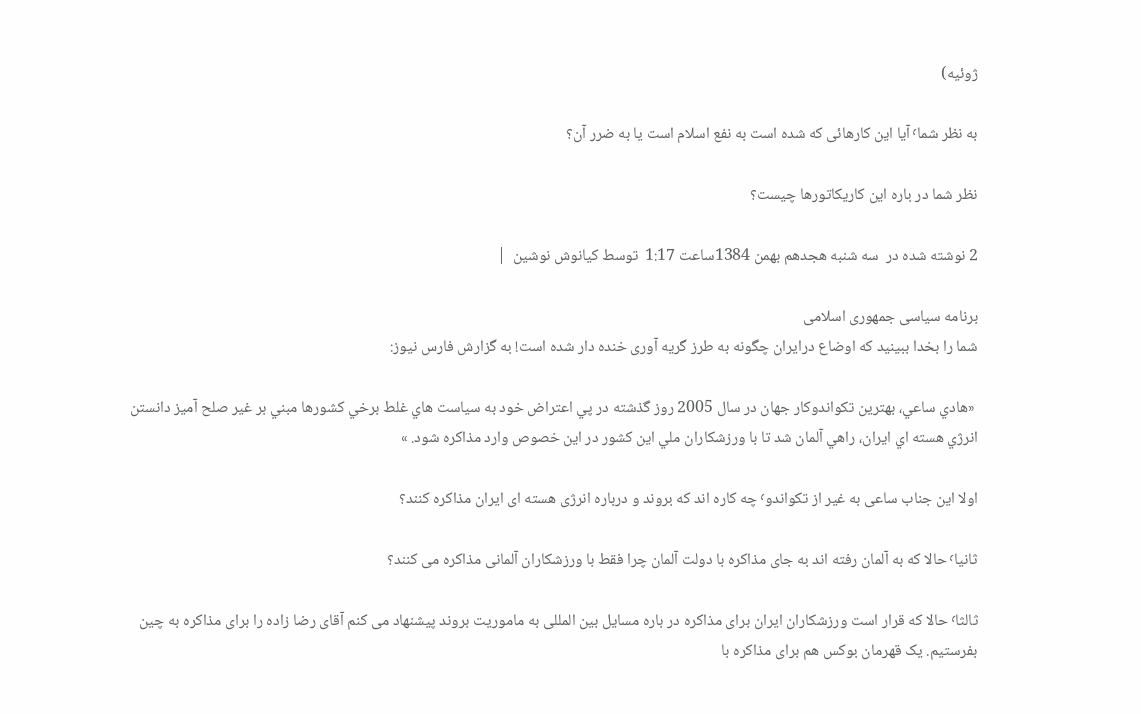ژوئیه)

به نظر شما٬ آیا این کارهائی که شده است به نفع اسلام است یا به ضرر آن؟

نظر شما در باره این کاریکاتورها چیست؟

2 نوشته شده در  سه شنبه هجدهم بهمن 1384ساعت 1:17  توسط کیانوش نوشین  |

برنامه سیاسی جمهوری اسلامی
شما را بخدا ببینید که اوضاع درایران چگونه به طرز گریه آوری خنده دار شده است! به گزارش فارس نیوز:

 «هادي ساعي، بهترين تكواندوكار جهان در سال 2005 روز گذشته در پي اعتراض خود به سياست هاي غلط برخي كشورها مبني بر غير صلح آميز دانستن انرژي هسته اي ايران، راهي آلمان شد تا با ورزشكاران ملي اين كشور در اين خصوص وارد مذاكره شود. »

اولا این جناب ساعی به غیر از تکواندو٬ چه کاره اند که بروند و درباره انرژی هسته ای ایران مذاکره کنند؟

ثانیا٬ حالا که به آلمان رفته اند به جای مذاکره با دولت آلمان چرا فقط با ورزشکاران آلمانی مذاکره می کنند؟

ثالثا٬ حالا که قرار است ورزشکاران ایران برای مذاکره در باره مسایل بین المللی به ماموریت بروند پیشنهاد می کنم آقای رضا زاده را برای مذاکره به چین بفرستیم. یک قهرمان بوکس هم برای مذاکره با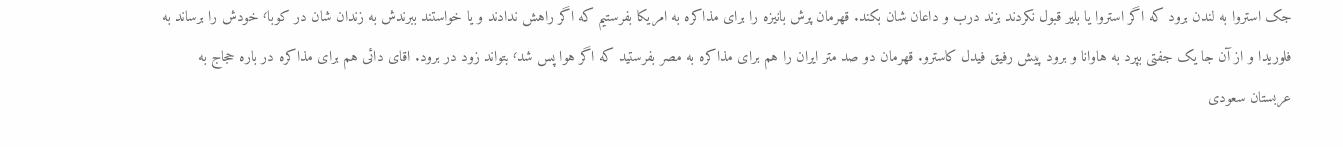جک استروا به لندن برود که اگر استروا یا بلیر قبول نکردند بزند درب و داعان شان بکند. قهرمان پرش بانیزه را برای مذاکره به امریکا بفرستیم که اگر راهش ندادند و یا خواستند ببرندش به زندان شان در کوبا٬ خودش را برساند به فلوریدا و از آن جا یک جفتی بپرد به هاوانا و برود پیش رفیق فیدل کاسترو. قهرمان دو صد متر ایران را هم برای مذاکره به مصر بفرستید که اگر هوا پس شد٬ بتواند زود در برود. اقای دائی هم برای مذاکره در باره حجاج به عربستان سعودی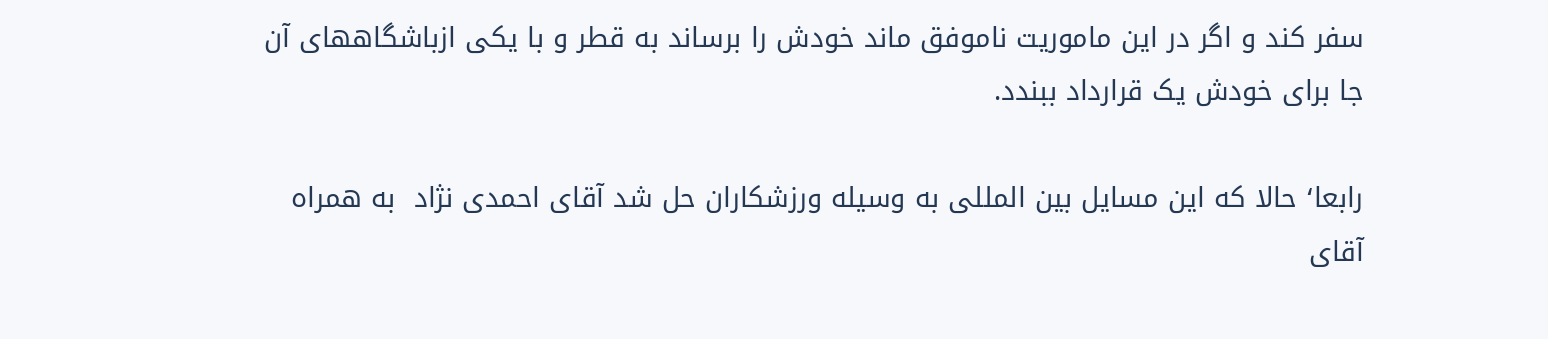سفر کند و اگر در این ماموریت ناموفق ماند خودش را برساند به قطر و با یکی ازباشگاههای آن جا برای خودش یک قرارداد ببندد.

رابعا٬ حالا که این مسایل بین المللی به وسیله ورزشکاران حل شد آقای احمدی نژاد  به همراه آقای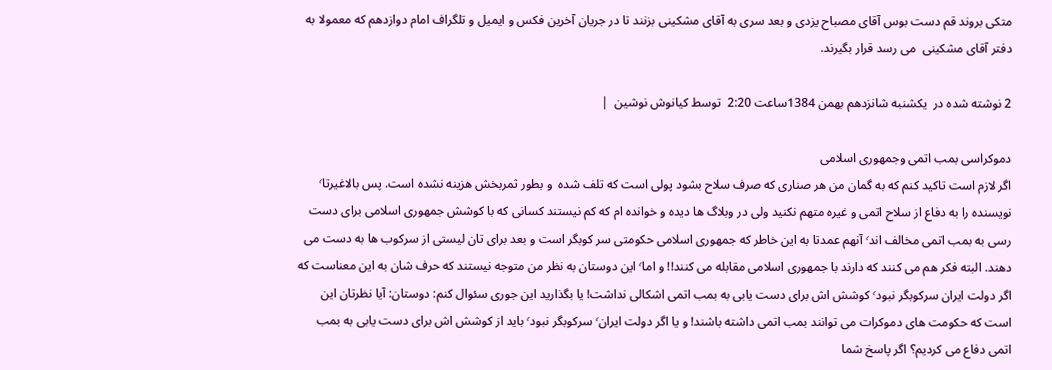متکی بروند قم دست بوس آقای مصباح یزدی و بعد سری به آقای مشکینی بزنند تا در جریان آخرین فکس و ایمیل و تلگراف امام دوازدهم که معمولا به دفتر آقای مشکینی  می رسد قرار بگیرند.

2 نوشته شده در  یکشنبه شانزدهم بهمن 1384ساعت 2:20  توسط کیانوش نوشین  |

دموکراسی بمب اتمی وجمهوری اسلامی
اگر لازم است تاکید کنم که به گمان من هر صناری که صرف سلاح بشود پولی است که تلف شده  و بطور ثمربخش هزینه نشده است. پس بالاغیرتا٬ نویسنده را به دفاع از سلاح اتمی و غیره متهم نکنید ولی در وبلاگ ها دیده و خوانده ام که کم نیستند کسانی که با کوشش جمهوری اسلامی برای دست رسی به بمب اتمی مخالف اند٬ آنهم عمدتا به این خاطر که جمهوری اسلامی حکومتی سر کوبگر است و بعد برای تان لیستی از سرکوب ها به دست می دهند. البته فکر هم می کنند که دارند با جمهوری اسلامی مقابله می کنند!! و اما٬ این دوستان به نظر من متوجه نیستند که حرف شان به این معناست که اگر دولت ایران سرکوبگر نبود٬ کوشش اش برای دست یابی به بمب اتمی اشکالی نداشت! یا بگذارید این جوری سئوال کنم: دوستان: آیا نظرتان این است که حکومت های دموکرات می توانند بمب اتمی داشته باشند! و یا اگر دولت ایران٬ سرکوبگر نبود٬ باید از کوشش اش برای دست یابی به بمب اتمی دفاع می کردیم؟ اگر پاسخ شما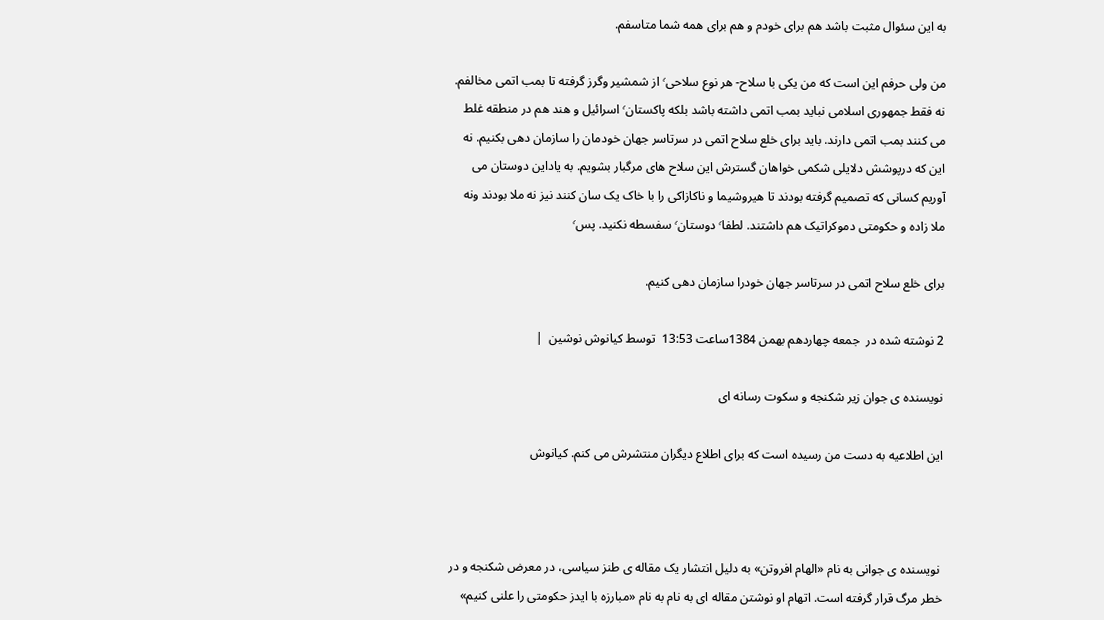به این سئوال مثبت باشد هم برای خودم و هم برای همه شما متاسفم.

من ولی حرفم این است که من یکی با سلاح- هر نوع سلاحی٬ از شمشیر وگرز گرفته تا بمب اتمی مخالفم. نه فقط جمهوری اسلامی نباید بمب اتمی داشته باشد بلکه پاکستان٬ اسرائیل و هند هم در منطقه غلط می کنند بمب اتمی دارند. باید برای خلع سلاح اتمی در سرتاسر جهان خودمان را سازمان دهی بکنیم. نه این که درپوشش دلایلی شکمی خواهان گسترش این سلاح های مرگبار بشویم. به یاداین دوستان می آوریم کسانی که تصمیم گرفته بودند تا هیروشیما و ناکازاکی را با خاک یک سان کنند نیز نه ملا بودند ونه ملا زاده و حکومتی دموکراتیک هم داشتند. لطفا٬ دوستان٬ سفسطه نکنید. پس٬

برای خلع سلاح اتمی در سرتاسر جهان خودرا سازمان دهی کنیم.

2 نوشته شده در  جمعه چهاردهم بهمن 1384ساعت 13:53  توسط کیانوش نوشین  |

نویسنده ی جوان زیر شکنجه و سکوت رسانه ای

این اطلاعیه به دست من رسیده است که برای اطلاع دیگران منتشرش می کنم. کیانوش



 نویسنده ی جوانی به نام «الهام افروتن» به دلیل انتشار یک مقاله ی طنز سیاسی، در معرض شکنجه و در خطر مرگ قرار گرفته است. اتهام او نوشتن مقاله ای به نام به نام «مبارزه با ایدز حکومتی را علنی کنیم»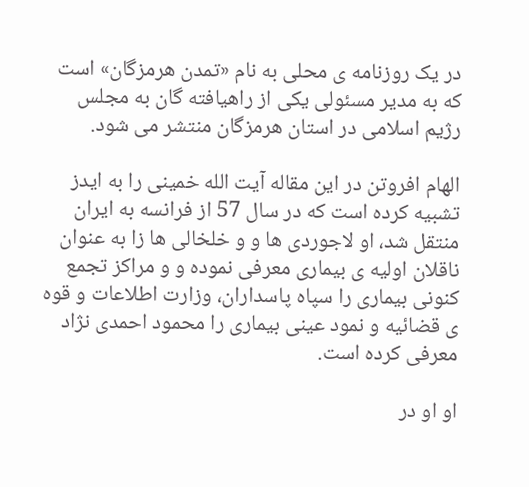در یک روزنامه ی محلی به نام «تمدن هرمزگان» است که به مدیر مسئولی یکی از راهیافته گان به مجلس رژیم اسلامی در استان هرمزگان منتشر می شود.

الهام افروتن در این مقاله آیت الله خمینی را به ایدز تشبیه کرده است که در سال 57 از فرانسه به ایران منتقل شد، او لاجوردی ها و و خلخالی ها زا به عنوان ناقلان اولیه ی بیماری معرفی نموده و و مراکز تجمع کنونی بیماری را سپاه پاسداران، وزارت اطلاعات و قوه ی قضائیه و نمود عینی بیماری را محمود احمدی نژاد معرفی کرده است.

او او در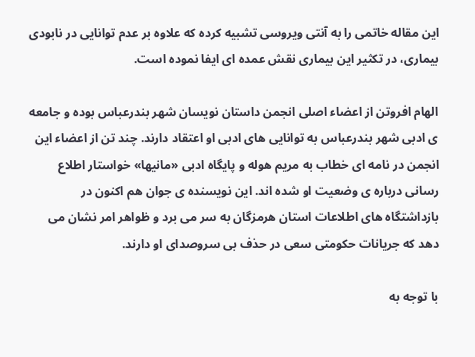این مقاله خاتمی را به آنتی ویروسی تشبیه کرده که علاوه بر عدم توانایی در نابودی بیماری، در تکثیر این بیماری نقش عمده ای ایفا نموده است.

الهام افروتن از اعضاء اصلی انجمن داستان نویسان شهر بندرعباس بوده و جامعه ی ادبی شهر بندرعباس به توانایی های ادبی او اعتقاد دارند. چند تن از اعضاء این انجمن در نامه ای خطاب به مریم هوله و پایگاه ادبی «مانیها» خواستار اطلاع رسانی درباره ی وضعیت او شده اند. این نویسنده ی جوان هم اکنون در بازداشتگاه های اطلاعات استان هرمزگان به سر می برد و ظواهر امر نشان می دهد که جریانات حکومتی سعی در حذف بی سروصدای او دارند.

با توجه به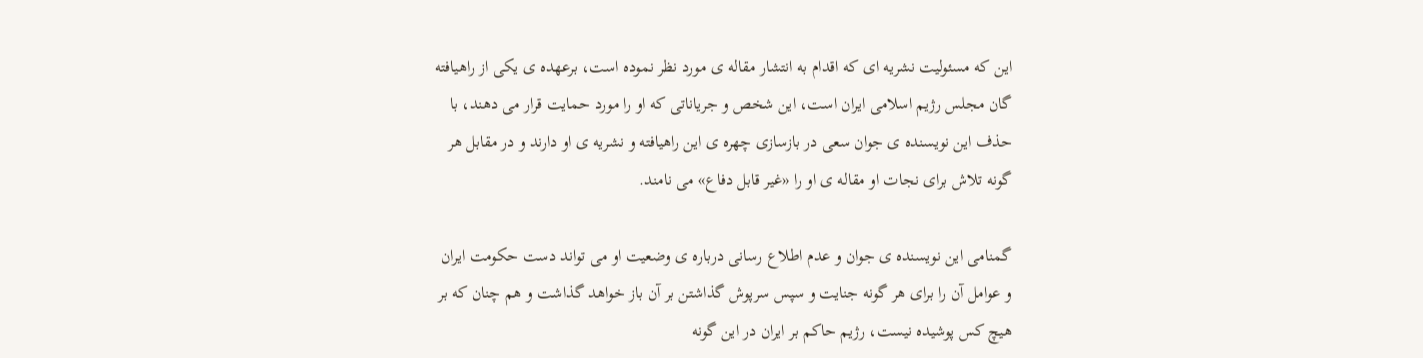این که مسئولیت نشریه ای که اقدام به انتشار مقاله ی مورد نظر نموده است، برعهده ی یکی از راهیافته گان مجلس رژیم اسلامی ایران است، این شخص و جریاناتی که او را مورد حمایت قرار می دهند، با حذف این نویسنده ی جوان سعی در بازسازی چهره ی این راهیافته و نشریه ی او دارند و در مقابل هر گونه تلاش برای نجات او مقاله ی او را «غیر قابل دفاع» می نامند.

گمنامی این نویسنده ی جوان و عدم اطلاع رسانی درباره ی وضعیت او می تواند دست حکومت ایران و عوامل آن را برای هر گونه جنایت و سپس سرپوش گذاشتن بر آن باز خواهد گذاشت و هم چنان که بر هیچ کس پوشیده نیست، رژیم حاکم بر ایران در این گونه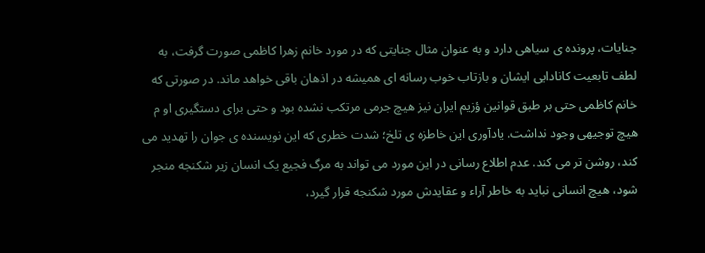جنایات، پرونده ی سیاهی دارد و به عنوان مثال جنایتی که در مورد خانم زهرا کاظمی صورت گرفت، به لطف تابعیت کانادایی ایشان و بازتاب خوب رسانه ای همیشه در اذهان باقی خواهد ماند. در صورتی که خانم کاظمی حتی بر طبق قوانین ؤزیم ایران نیز هیچ جرمی مرتکب نشده بود و حتی برای دستگیری او م هیچ توجیهی وجود نداشت. یادآوری این خاطزه ی تلخ؛ شدت خطری که این نویسنده ی جوان را تهدید می کند، روشن تر می کند. عدم اطلاع رسانی در این مورد می تواند به مرگ فجیع یک انسان زیر شکنجه منجر شود، هیچ انسانی نباید به خاطر آراء و عقایدش مورد شکنجه قرار گیرد،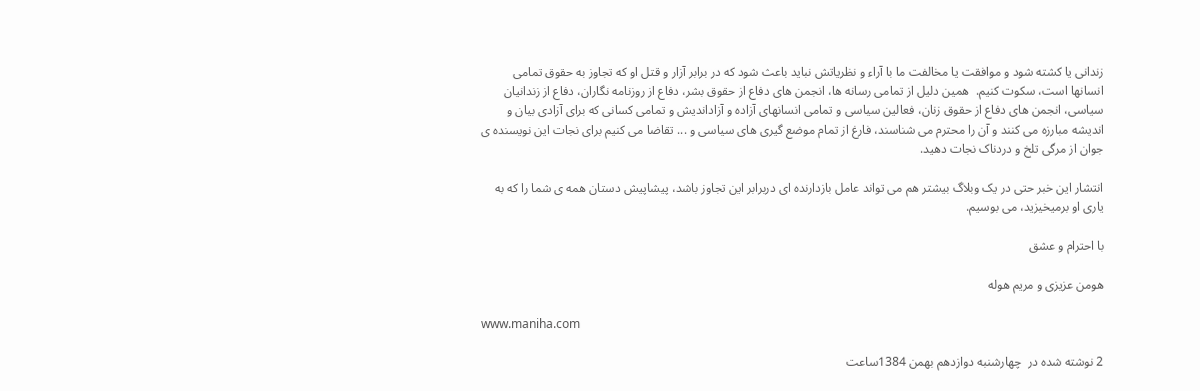زندانی یا کشته شود و موافقت یا مخالفت ما با آراء و نظریاتش نباید باعث شود که در برابر آزار و قتل او که تجاوز به حقوق تمامی انسانها است، سکوت کنیم.  همین دلیل از تمامی رسانه ها، انجمن های دفاع از حقوق بشر، دفاع از روزنامه نگاران، دفاع از زندانیان سیاسی، انجمن های دفاع از حقوق زنان، فعالین سیاسی و تمامی انسانهای آزاده و آزاداندیش و تمامی کسانی که برای آزادی بیان و اندیشه مبارزه می کنند و آن را محترم می شناسند، فارغ از تمام موضع گیری های سیاسی و ... تقاضا می کنیم برای نجات این نویسنده ی جوان از مرگی تلخ و دردناک نجات دهید.

انتشار این خبر حتی در یک وبلاگ بیشتر هم می تواند عامل بازدارنده ای دربرابر این تجاوز باشد، پیشاپیش دستان همه ی شما را که به یاری او برمیخیزید، می بوسیم.

با احترام و عشق

هومن عزیزی و مریم هوله

www.maniha.com

2 نوشته شده در  چهارشنبه دوازدهم بهمن 1384ساعت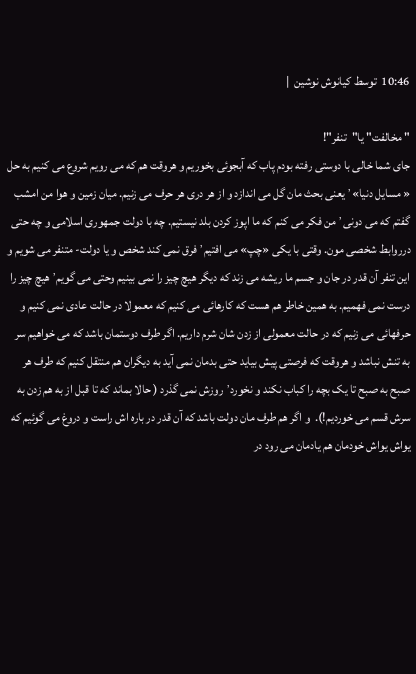10:46  توسط کیانوش نوشین  |

" مخالفت" یا"تنفر"!
جای شما خالی با دوستی رفته بودم پاب که آبجوئی بخوریم و هروقت هم که می رویم شروع می کنیم به حل « مسایل دنیا»٬ یعنی بحث مان گل می اندازد و از هر دری هر حرف می زنیم. میان زمین و هوا من امشب گفتم که می دونی٬ من فکر می کنم که ما اپوز کردن بلد نیستیم. چه با دولت جمهوری اسلامی و چه حتی درروابط شخصی مون. وقتی با یکی «چپ» می افتیم٬ فرق نمی کند شخص و یا دولت- متنفر می شویم و این تنفر آن قدر در جان و جسم ما ریشه می زند که دیگر هیچ چیز را نمی بینیم وحتی می گویم٬ هیچ چیز را درست نمی فهمیم. به همین خاطر هم هست که کارهائی می کنیم که معمولا در حالت عادی نمی کنیم و حرفهائی می زنیم که در حالت معمولی از زدن شان شرم داریم. اگر طرف دوستمان باشد که می خواهیم سر به تنش نباشد و هروقت که فرصتی پیش بیاید حتی بدمان نمی آید به دیگران هم منتقل کنیم که طرف هر صبح به صبح تا یک بچه را کباب نکند و نخورد٬ روزش نمی گذرد ( حالا بماند که تا قبل از به هم زدن به سرش قسم می خوردیم!).  و اگر هم طرف مان دولت باشد که آن قدر در باره اش راست و دروغ می گوئیم که یواش یواش خودمان هم یادمان می رود در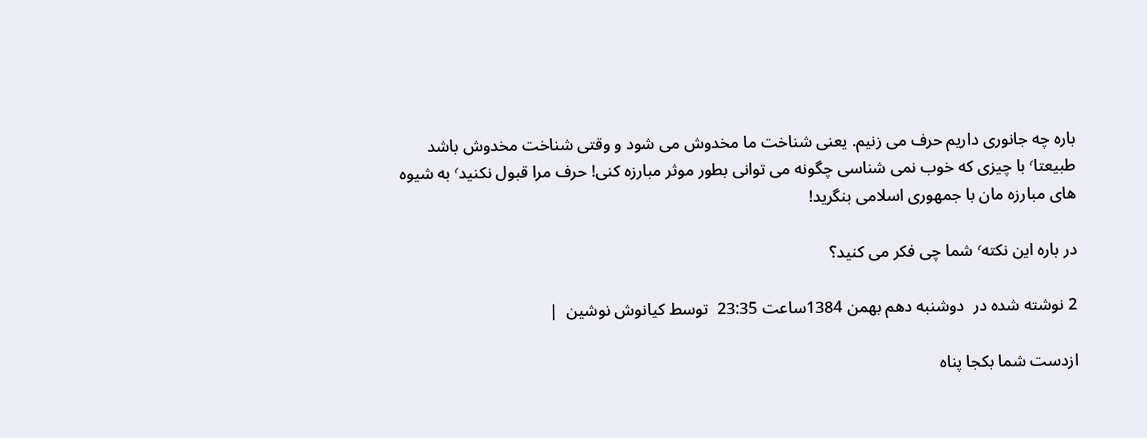باره چه جانوری داریم حرف می زنیم. یعنی شناخت ما مخدوش می شود و وقتی شناخت مخدوش باشد طبیعتا٬ با چیزی که خوب نمی شناسی چگونه می توانی بطور موثر مبارزه کنی! حرف مرا قبول نکنید٬ به شیوه های مبارزه مان با جمهوری اسلامی بنگرید!

در باره این نکته٬ شما چی فکر می کنید؟

2 نوشته شده در  دوشنبه دهم بهمن 1384ساعت 23:35  توسط کیانوش نوشین  |

ازدست شما بکجا پناه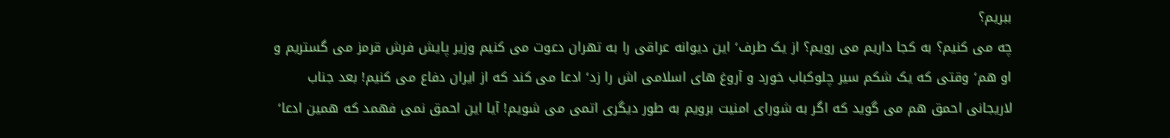ببریم؟
چه می کنیم؟ به کجا داریم می رویم؟ از یک طرف٬ این دیوانه عراقی را به تهران دعوت می کنیم وزیر پایش فرش قرمز می گستریم و او هم٬ وقتی که یک شکم سیر چلوکباب خورد و آروغ های اسلامی اش را زد٬ ادعا می کند که از ایران دفاع می کنیم! بعد جناب لاریجانی احمق هم می گوید که اگر به شورای امنیت برویم به طور دیگری اتمی می شویم! آیا این احمق نمی فهمد که همین ادعا٬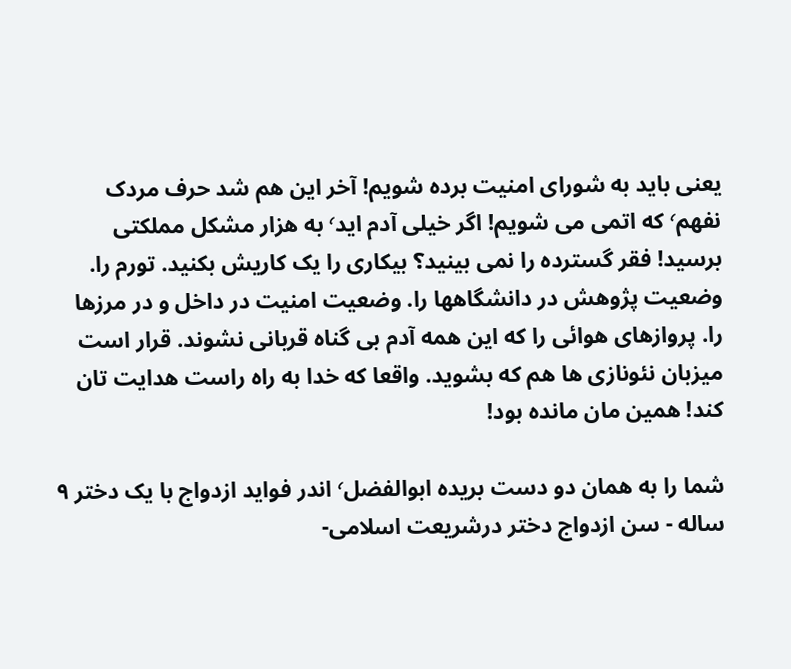یعنی باید به شورای امنیت برده شویم! آخر این هم شد حرف مردک نفهم٬ که اتمی می شویم! اگر خیلی آدم اید٬ به هزار مشکل مملکتی برسید! فقر گسترده را نمی بینید؟ بیکاری را یک کاریش بکنید. تورم را. وضعیت پژوهش در دانشگاهها را. وضعیت امنیت در داخل و در مرزها را. پروازهای هوائی را که این همه آدم بی گناه قربانی نشوند. قرار است میزبان نئونازی ها هم که بشوید. واقعا که خدا به راه راست هدایت تان کند! همین مان مانده بود!

شما را به همان دو دست بریده ابوالفضل٬ اندر فواید ازدواج با یک دختر ۹ ساله - سن ازدواج دختر درشریعت اسلامی-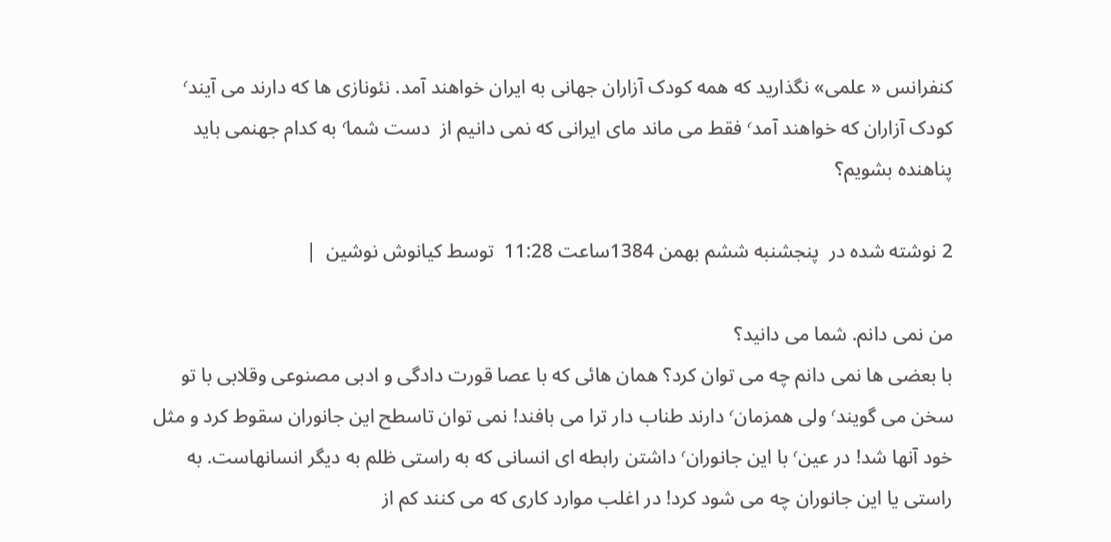کنفرانس « علمی» نگذارید که همه کودک آزاران جهانی به ایران خواهند آمد. نئونازی ها که دارند می آیند٬ کودک آزاران که خواهند آمد٬ فقط می ماند مای ایرانی که نمی دانیم از  دست شما٬ به کدام جهنمی باید پناهنده بشویم؟

2 نوشته شده در  پنجشنبه ششم بهمن 1384ساعت 11:28  توسط کیانوش نوشین  |

من نمی دانم. شما می دانید؟
با بعضی ها نمی دانم چه می توان کرد؟ همان هائی که با عصا قورت دادگی و ادبی مصنوعی وقلابی با تو سخن می گویند٬ ولی همزمان٬ دارند طناب دار ترا می بافند! نمی توان تاسطح این جانوران سقوط کرد و مثل خود آنها شد! در عین٬ با این جانوران٬ داشتن رابطه ای انسانی که به راستی ظلم به دیگر انسانهاست. به راستی یا این جانوران چه می شود کرد! در اغلب موارد کاری که می کنند کم از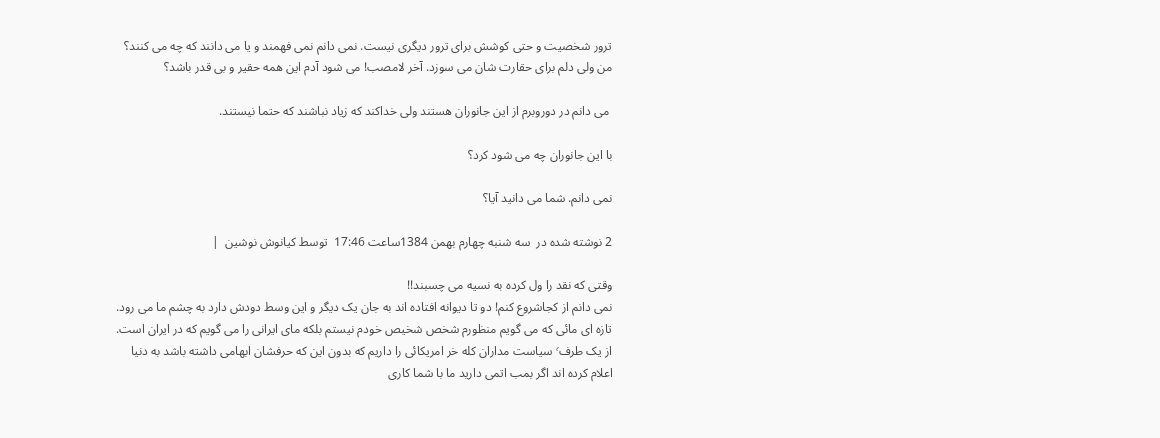ترور شخصیت و حتی کوشش برای ترور دیگری نیست. نمی دانم نمی فهمند و یا می دانند که چه می کنند؟ من ولی دلم برای حقارت شان می سوزد. آخر لامصب! می شود آدم این همه حقیر و بی قدر باشد؟

 می دانم در دوروبرم از این جانوران هستند ولی خداکند که زیاد نباشند که حتما نیستند.

با این جانوران چه می شود کرد؟

نمی دانم. شما می دانید آیا؟

2 نوشته شده در  سه شنبه چهارم بهمن 1384ساعت 17:46  توسط کیانوش نوشین  |

وقتی که نقد را ول کرده به نسیه می چسبند!!
نمی دانم از کجاشروع کنم! دو تا دیوانه افتاده اند به جان یک دیگر و این وسط دودش دارد به چشم ما می رود. تازه ای مائی که می گویم منظورم شخص شخیص خودم نیستم بلکه مای ایرانی را می گویم که در ایران است. از یک طرف٬ سیاست مداران کله خر امریکائی را داریم که بدون این که حرفشان ابهامی داشته باشد به دنیا اعلام کرده اند اگر بمب اتمی دارید ما با شما کاری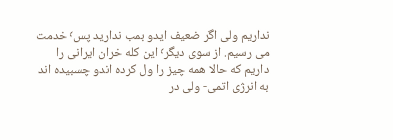نداریم ولی اگر ضعیف ایدو بمب ندارید پس٬ خدمت می رسیم. از سوی دیگر٬ این کله خران ایرانی را داریم که حالا همه چیز را ول کرده اندو چسبیده اند به انرژی اتمی- ولی در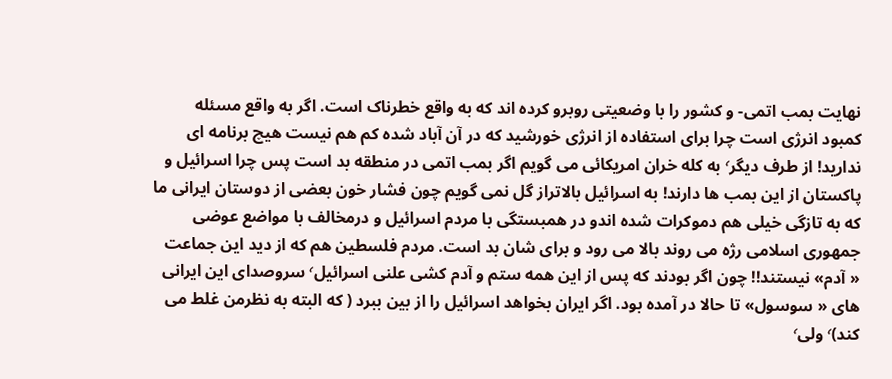نهایت بمب اتمی- و کشور را با وضعیتی روبرو کرده اند که به واقع خطرناک است. اگر به واقع مسئله کمبود انرژی است چرا برای استفاده از انرژی خورشید که در آن آباد شده کم هم نیست هیچ برنامه ای ندارید! از طرف دیگر٬ به کله خران امریکائی می گویم اگر بمب اتمی در منطقه بد است پس چرا اسرائیل و پاکستان از این بمب ها دارند! به اسرائیل بالاتراز گل نمی گویم چون فشار خون بعضی از دوستان ایرانی ما که به تازگی خیلی هم دموکرات شده اندو در همبستگی با مردم اسرائیل و درمخالف با مواضع عوضی جمهوری اسلامی رژه می روند بالا می رود و برای شان بد است. مردم فلسطین هم که از دید این جماعت « آدم» نیستند!! چون اگر بودند که پس از این همه ستم و آدم کشی علنی اسرائیل٬ سروصدای این ایرانی های « سوسول» تا حالا در آمده بود. اگر ایران بخواهد اسرائیل را از بین ببرد ( که البته به نظرمن غلط می کند)٬ ولی٬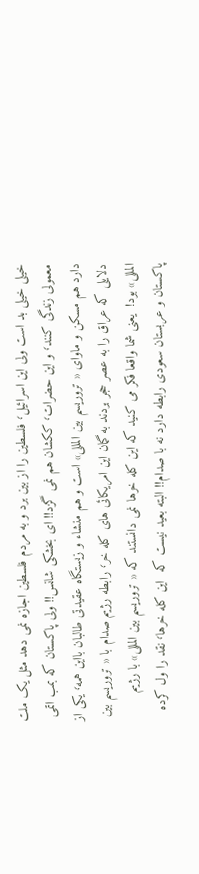خیلی خیلی بد است ولی این اسرائیل٬ فلسطین را از بین برد و به مردم فلسطین اجازه نمی دهد مثل یک ملت معمولی زندگی کنند٬ و این حضرات٬ ککشان هم نمی گزد!! ای بخشکی شانس!! ولی پاکستان که بمب اتمی دارد هم مسکن و ماوای « تروریسم بین المللی» است و هم منشاء و زیستگاه عقیدتی طالبان بااین همه٬ یکی از دلایلی که عراق را به عصر حجر بردند به گمان این امریکائی های کله خر٬ رابطه رژیم صدام با « تروریسم بین المللی» بود!  یعنی شما واقعا فکر می کنید که این کله خرها نمی دانستند که « تروریسم بین المللی» با رژیم پاکستان و عربستان سعودی رابطه دارد نه با صدام!! البته بعید نیست که  این کله خرها٬ نقد را ول کرده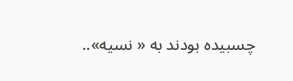چسبیده بودند به « نسیه»..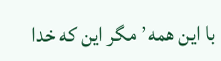با این همه٬ مگر این که خدا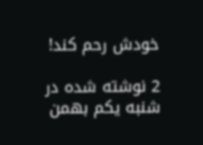خودش رحم کند!

2 نوشته شده در  شنبه یکم بهمن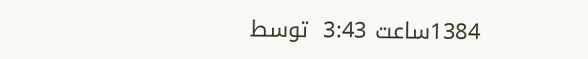1384ساعت 3:43  توسط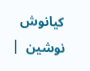کیانوش نوشین  |